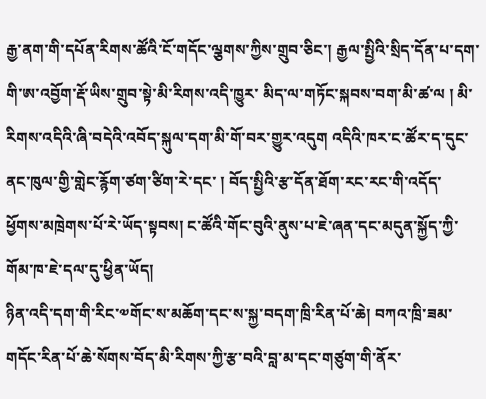རྒྱ་ནག་གི་དཔོན་རིགས་ཚོའི་ངོ་གདོང་ལྕགས་ཀྱིས་གྲུབ་ཅིང་། རྒྱལ་སྤྱིའི་སྲིད་དོན་པ་དག་གི་ཨ་འབྱོག་རྡོ་ཡིས་གྲུབ་སྟེ་མི་རིགས་འདི་ཁྱུར་ མིད་ལ་གཏོང་སྐབས་བག་མི་ཚ་ལ ། མི་རིགས་འདིའི་ཞི་བདེའི་འབོད་སྐུལ་དག་མི་གོ་བར་གྱུར་འདུག འདིའི་ཁར་ང་ཚོར་ད་དུང་ནང་ཁུལ་གྱི་གླེང་རྙོག་ཙག་ཙིག་རེ་དང་ ། བོད་སྤྱིའི་རྩ་དོན་ཐོག་རང་རང་གི་འདོད་ཕྱོགས་མཁྲེགས་པོ་རེ་ཡོད་སྟབས། ང་ཚོའི་གོང་བུའི་ནུས་པ་ཇེ་ཞན་དང་མདུན་སྐྱོད་ཀྱི་གོམ་ཁ་ཇེ་དལ་དུ་ཕྱིན་ཡོད།
ཉིན་འདི་དག་གི་རིང་༧གོང་ས་མཆོག་དང་ས་སྐྱ་བདག་ཁྲི་རིན་པོ་ཆེ། བཀའ་ཁྲི་ཟམ་གདོང་རིན་པོ་ཆེ་སོགས་བོད་མི་རིགས་ཀྱི་རྩ་བའི་བླ་མ་དང་གཙུག་གི་ནོར་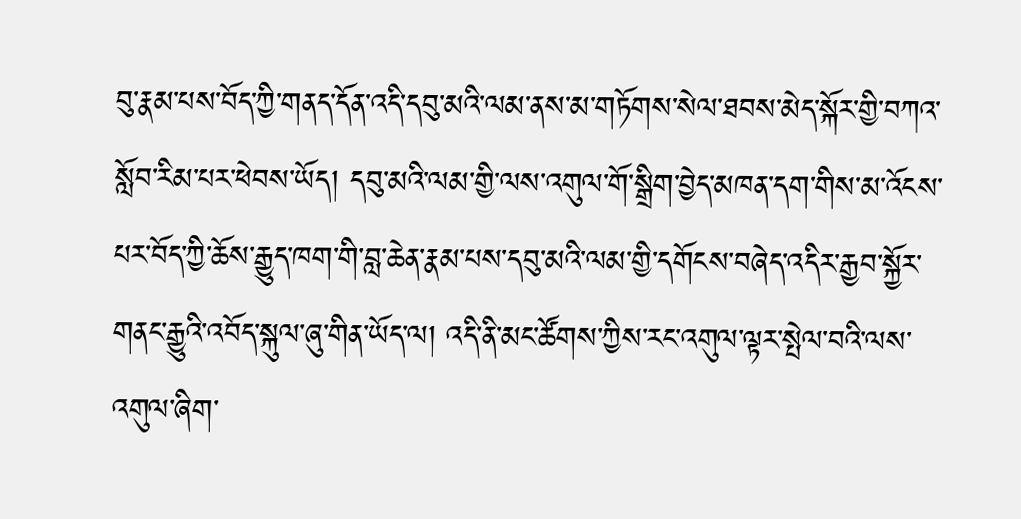བུ་རྣམ་པས་བོད་ཀྱི་གནད་དོན་འདི་དབུ་མའི་ལམ་ནས་མ་གཏོགས་སེལ་ཐབས་མེད་སྐོར་གྱི་བཀའ་སློབ་རིམ་པར་ཕེབས་ཡོད། དབུ་མའི་ལམ་གྱི་ལས་འགུལ་གོ་སྒྲིག་བྱེད་མཁན་དག་གིས་མ་འོངས་པར་བོད་ཀྱི་ཆོས་རྒྱུད་ཁག་གི་བླ་ཆེན་རྣམ་པས་དབུ་མའི་ལམ་གྱི་དགོངས་བཞེད་འདིར་རྒྱབ་སྐྱོར་གནང་རྒྱུའི་འབོད་སྐུལ་ཞུ་གིན་ཡོད་ལ། འདི་ནི་མང་ཚོགས་ཀྱིས་རང་འགུལ་ལྟར་སྤེལ་བའི་ལས་འགུལ་ཞིག་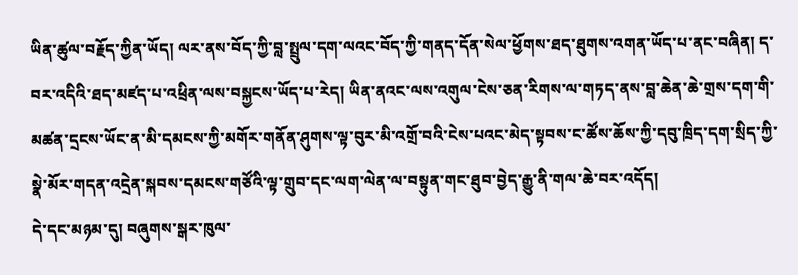ཡིན་ཚུལ་བརྗོད་ཀྱིན་ཡོད། ལར་ནས་བོད་ཀྱི་བླ་སྤྲུལ་དག་ལའང་བོད་ཀྱི་གནད་དོན་སེལ་ཕྱོགས་ཐད་ཐུགས་འགན་ཡོད་པ་ནང་བཞིན། ད་བར་འདིའི་ཐད་མཛད་པ་འཕྲིན་ལས་བསྐྱངས་ཡོད་པ་རེད། ཡིན་ནའང་ལས་འགུལ་ངེས་ཅན་རིགས་ལ་གཏད་ནས་བླ་ཆེན་ཆེ་གྲས་དག་གི་མཚན་དྲངས་ཡོང་ན་མི་དམངས་ཀྱི་མགོར་གནོན་ཤུགས་ལྟ་བུར་མི་འགྲོ་བའི་ངེས་པའང་མེད་སྟབས་ང་ཚོས་ཆོས་ཀྱི་དབུ་ཁྲིད་དག་སྲིད་ཀྱི་སྣེ་མོར་གདན་འདྲེན་སྐབས་དམངས་གཙོའི་ལྟ་གྲུབ་དང་ལག་ལེན་ལ་བསྟུན་གང་ཐུབ་བྱེད་རྒྱུ་ནི་གལ་ཆེ་བར་འདོད།
དེ་དང་མཉམ་དུ། བཞུགས་སྒར་ཁུལ་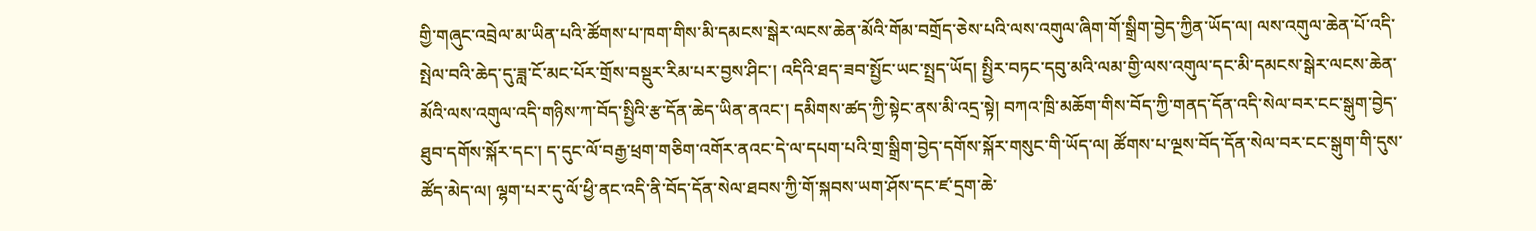གྱི་གཞུང་འབྲེལ་མ་ཡིན་པའི་ཚོགས་པ་ཁག་གིས་མི་དམངས་སྒེར་ལངས་ཆེན་མོའི་གོམ་བགྲོད་ཅེས་པའི་ལས་འགུལ་ཞིག་གོ་སྒྲིག་བྱེད་ཀྱིན་ཡོད་ལ། ལས་འགུལ་ཆེན་པོ་འདི་སྤེལ་བའི་ཆེད་དུ་ཟླ་ངོ་མང་པོར་གྲོས་བསྡུར་རིམ་པར་བྱས་ཤིང་། འདིའི་ཐད་ཟབ་སྤྱོང་ཡང་སྤྲད་ཡོད། སྤྱིར་བཏང་དབུ་མའི་ལམ་གྱི་ལས་འགུལ་དང་མི་དམངས་སྒེར་ལངས་ཆེན་མོའི་ལས་འགུལ་འདི་གཉིས་ཀ་བོད་སྤྱིའི་རྩ་དོན་ཆེད་ཡིན་ནའང་། དམིགས་ཚད་ཀྱི་སྟེང་ནས་མི་འདྲ་སྟེ། བཀའ་ཁྲི་མཆོག་གིས་བོད་ཀྱི་གནད་དོན་འདི་སེལ་བར་ངང་སྒུག་བྱེད་ཐུབ་དགོས་སྐོར་དང་། ད་དུང་ལོ་བརྒྱ་ཕྲག་གཅིག་འགོར་ནའང་དེ་ལ་དཔག་པའི་གྲ་སྒྲིག་བྱེད་དགོས་སྐོར་གསུང་གི་ཡོད་ལ། ཚོགས་པ་ལྔས་བོད་དོན་སེལ་བར་ངང་སྒུག་གི་དུས་ཚོད་མེད་ལ། ལྷག་པར་དུ་ལོ་ཕྱི་ནང་འདི་ནི་བོད་དོན་སེལ་ཐབས་ཀྱི་གོ་སྐབས་ཡག་ཤོས་དང་ཛ་དྲག་ཆེ་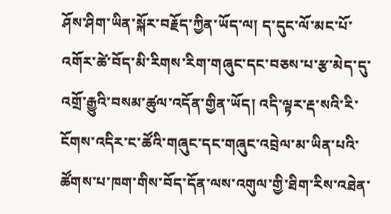ཤོས་ཤིག་ཡིན་སྐོར་བརྗོད་ཀྱིན་ཡོད་ལ། ད་དུང་ལོ་མང་པོ་འགོར་ཚེ་བོད་མི་རིགས་རིག་གཞུང་དང་བཅས་པ་རྩ་མེད་དུ་འགྲོ་རྒྱུའི་བསམ་ཚུལ་འདོན་གྱིན་ཡོད། འདི་ལྟར་རྡ་སའི་རི་ངོགས་འདིར་ང་ཚོའི་གཞུང་དང་གཞུང་འབྲེལ་མ་ཡིན་པའི་ཚོགས་པ་ཁག་གིས་བོད་དོན་ལས་འགུལ་གྱི་ཐིག་རིས་འཐེན་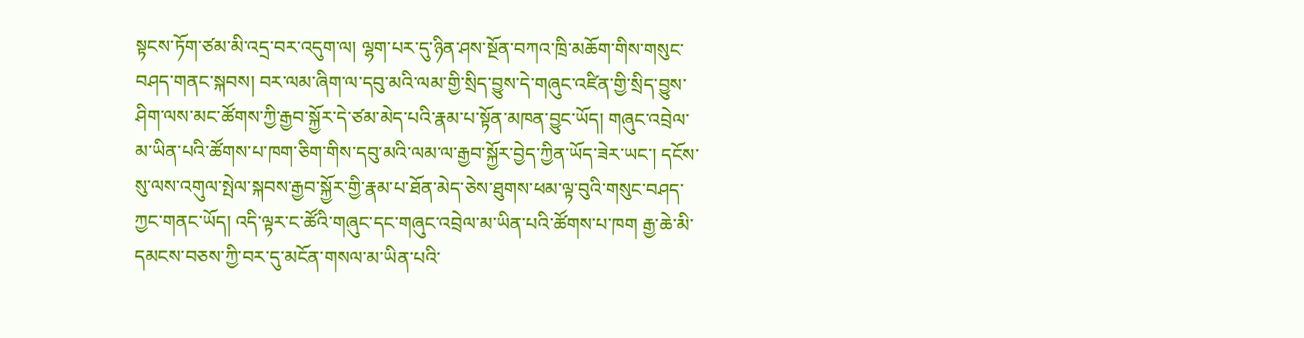སྟངས་ཏོག་ཙམ་མི་འདྲ་བར་འདུག་ལ། ལྷག་པར་དུ་ཉིན་ཤས་སྔོན་བཀའ་ཁྲི་མཆོག་གིས་གསུང་བཤད་གནང་སྐབས། བར་ལམ་ཞིག་ལ་དབུ་མའི་ལམ་གྱི་སྲིད་བྱུས་དེ་གཞུང་འཛིན་གྱི་སྲིད་བྱུས་ཤིག་ལས་མང་ཚོགས་ཀྱི་རྒྱབ་སྐྱོར་དེ་ཙམ་མེད་པའི་རྣམ་པ་སྟོན་མཁན་བྱུང་ཡོད། གཞུང་འབྲེལ་མ་ཡིན་པའི་ཚོགས་པ་ཁག་ཅིག་གིས་དབུ་མའི་ལམ་ལ་རྒྱབ་སྐྱོར་བྱེད་ཀྱིན་ཡོད་ཟེར་ཡང་། དངོས་སུ་ལས་འགུལ་སྤེལ་སྐབས་རྒྱབ་སྐྱོར་གྱི་རྣམ་པ་ཐོན་མེད་ཅེས་ཐུགས་ཕམ་ལྟ་བུའི་གསུང་བཤད་ཀྱང་གནང་ཡོད། འདི་ལྟར་ང་ཚོའི་གཞུང་དང་གཞུང་འབྲེལ་མ་ཡིན་པའི་ཚོགས་པ་ཁག རྒྱ་ཆེ་མི་དམངས་བཅས་ཀྱི་བར་དུ་མངོན་གསལ་མ་ཡིན་པའི་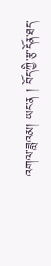འགལ་ཟླའམ། ཡང་ན ། བོད་ཀྱི་རྩ་དོན་ཐད་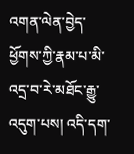འགན་ལེན་བྱེད་ཕྱོགས་ཀྱི་རྣམ་པ་མི་འདྲ་བ་རེ་མཐོང་རྒྱུ་འདུག་པས། འདི་དག་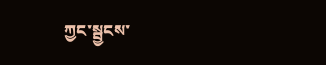ཀྱང་སྦྱངས་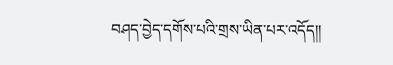བཤད་བྱེད་དགོས་པའི་གྲས་ཡིན་པར་འདོད།།